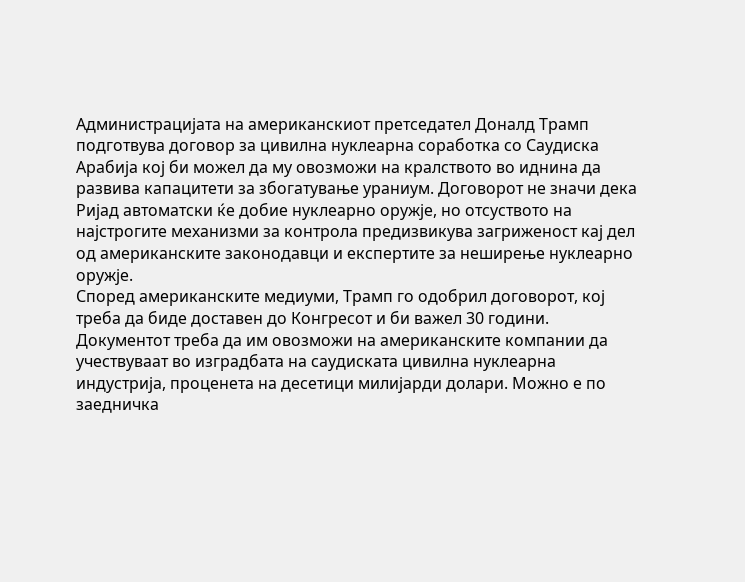Администрацијата на американскиот претседател Доналд Трамп подготвува договор за цивилна нуклеарна соработка со Саудиска Арабија кој би можел да му овозможи на кралството во иднина да развива капацитети за збогатување ураниум. Договорот не значи дека Ријад автоматски ќе добие нуклеарно оружје, но отсуството на најстрогите механизми за контрола предизвикува загриженост кај дел од американските законодавци и експертите за неширење нуклеарно оружје.
Според американските медиуми, Трамп го одобрил договорот, кој треба да биде доставен до Конгресот и би важел 30 години. Документот треба да им овозможи на американските компании да учествуваат во изградбата на саудиската цивилна нуклеарна индустрија, проценета на десетици милијарди долари. Можно е по заедничка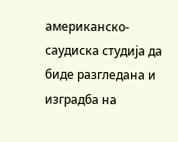американско-саудиска студија да биде разгледана и изградба на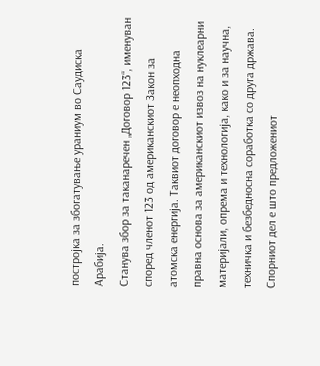постројка за збогатување ураниум во Саудиска Арабија.
Станува збор за таканаречен „Договор 123“, именуван според членот 123 од американскиот Закон за атомска енергија. Таквиот договор е неопходна правна основа за американскиот извоз на нуклеарни материјали, опрема и технологија, како и за научна, техничка и безбедносна соработка со друга држава.
Спорниот дел е што предложениот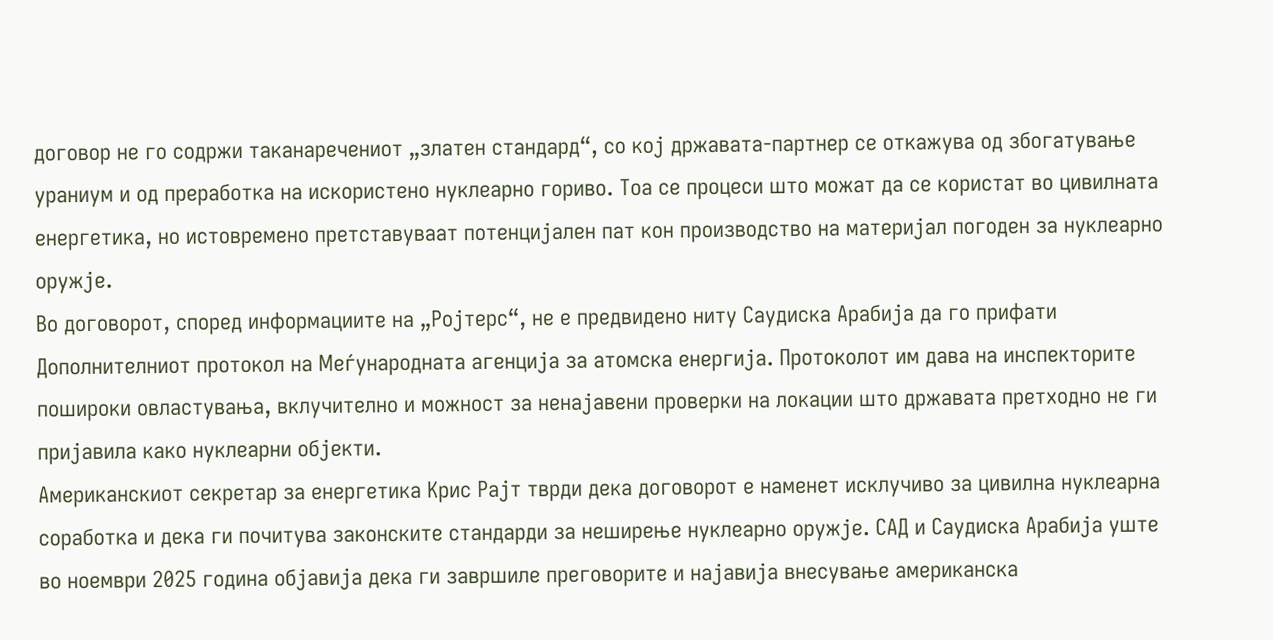договор не го содржи таканаречениот „златен стандард“, со кој државата-партнер се откажува од збогатување ураниум и од преработка на искористено нуклеарно гориво. Тоа се процеси што можат да се користат во цивилната енергетика, но истовремено претставуваат потенцијален пат кон производство на материјал погоден за нуклеарно оружје.
Во договорот, според информациите на „Ројтерс“, не е предвидено ниту Саудиска Арабија да го прифати Дополнителниот протокол на Меѓународната агенција за атомска енергија. Протоколот им дава на инспекторите пошироки овластувања, вклучително и можност за ненајавени проверки на локации што државата претходно не ги пријавила како нуклеарни објекти.
Американскиот секретар за енергетика Крис Рајт тврди дека договорот е наменет исклучиво за цивилна нуклеарна соработка и дека ги почитува законските стандарди за неширење нуклеарно оружје. САД и Саудиска Арабија уште во ноември 2025 година објавија дека ги завршиле преговорите и најавија внесување американска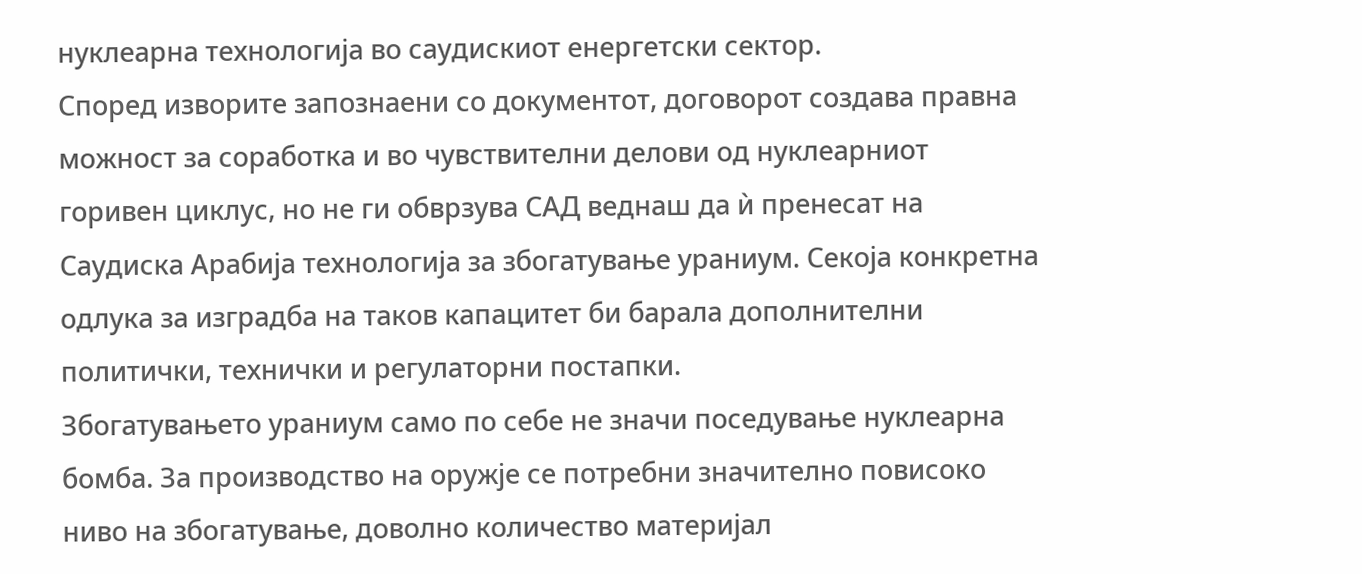нуклеарна технологија во саудискиот енергетски сектор.
Според изворите запознаени со документот, договорот создава правна можност за соработка и во чувствителни делови од нуклеарниот горивен циклус, но не ги обврзува САД веднаш да ѝ пренесат на Саудиска Арабија технологија за збогатување ураниум. Секоја конкретна одлука за изградба на таков капацитет би барала дополнителни политички, технички и регулаторни постапки.
Збогатувањето ураниум само по себе не значи поседување нуклеарна бомба. За производство на оружје се потребни значително повисоко ниво на збогатување, доволно количество материјал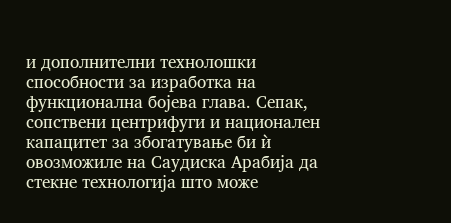и дополнителни технолошки способности за изработка на функционална бојева глава. Сепак, сопствени центрифуги и национален капацитет за збогатување би ѝ овозможиле на Саудиска Арабија да стекне технологија што може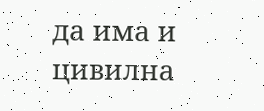да има и цивилна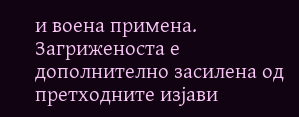и воена примена.
Загриженоста е дополнително засилена од претходните изјави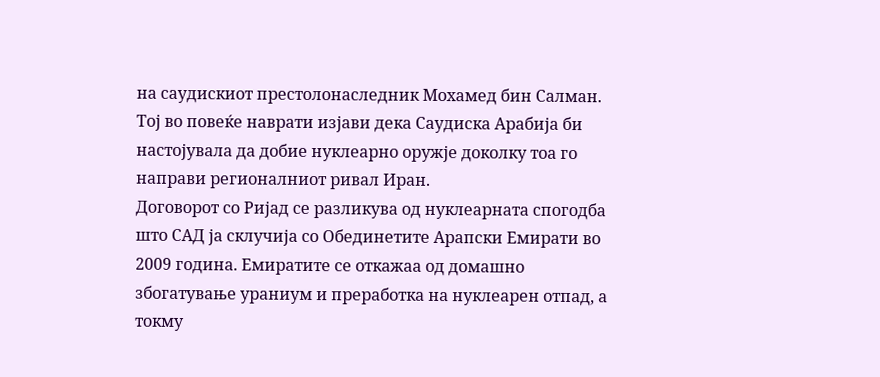на саудискиот престолонаследник Мохамед бин Салман. Тој во повеќе наврати изјави дека Саудиска Арабија би настојувала да добие нуклеарно оружје доколку тоа го направи регионалниот ривал Иран.
Договорот со Ријад се разликува од нуклеарната спогодба што САД ја склучија со Обединетите Арапски Емирати во 2009 година. Емиратите се откажаа од домашно збогатување ураниум и преработка на нуклеарен отпад, а токму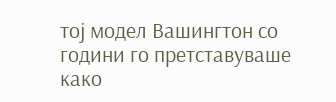тој модел Вашингтон со години го претставуваше како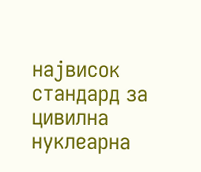највисок стандард за цивилна нуклеарна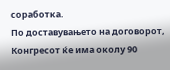соработка.
По доставувањето на договорот, Конгресот ќе има околу 90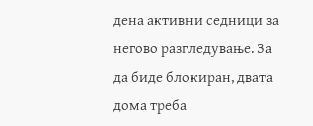дена активни седници за негово разгледување. За да биде блокиран, двата дома треба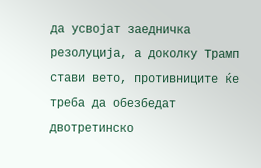да усвојат заедничка резолуција, а доколку Трамп стави вето, противниците ќе треба да обезбедат двотретинско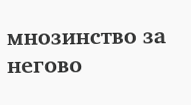мнозинство за негово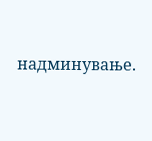надминување.